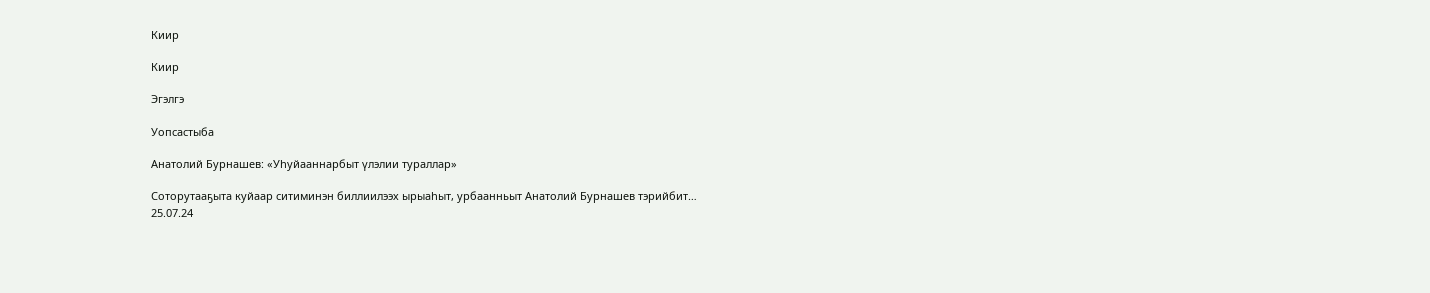Киир

Киир

Эгэлгэ

Уопсастыба

Анатолий Бурнашев: «Уһуйааннарбыт үлэлии тураллар»

Соторутааҕыта куйаар ситиминэн биллиилээх ырыаһыт, урбаанньыт Анатолий Бурнашев тэрийбит…
25.07.24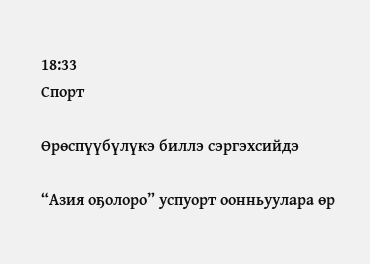18:33
Спорт

Өрөспүүбүлүкэ биллэ сэргэхсийдэ

“Азия оҕолоро” успуорт оонньуулара өр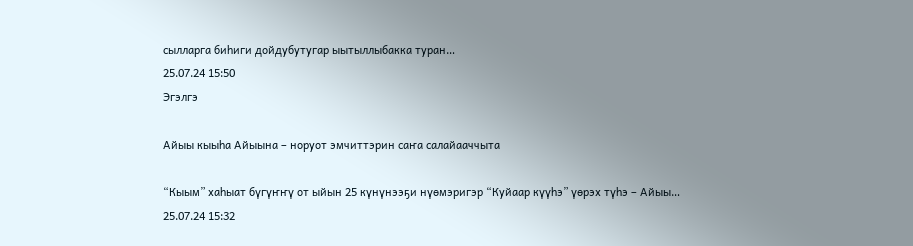сылларга биһиги дойдубутугар ыытыллыбакка туран…
25.07.24 15:50
Эгэлгэ

Айыы кыыһа Айыына – норуот эмчиттэрин саҥа салайааччыта

“Кыым” хаһыат бүгүҥҥү от ыйын 25 күнүнээҕи нүөмэригэр “Куйаар күүһэ” үөрэх түһэ – Айыы…
25.07.24 15:32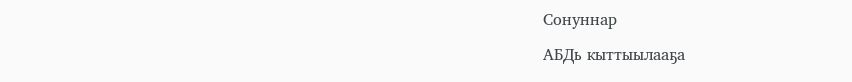Сонуннар

АБДь кыттыылааҕа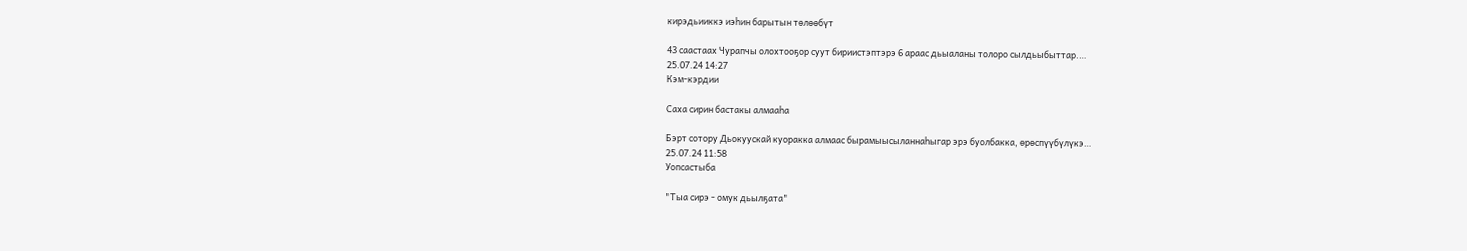кирэдьииккэ иэһин барытын төлөөбүт

43 саастаах Чурапчы олохтооҕор суут бириистэптэрэ 6 араас дьыаланы толоро сылдьыбыттар.…
25.07.24 14:27
Кэм-кэрдии

Саха сирин бастакы алмааһа

Бэрт сотору Дьокуускай куоракка алмаас бырамыысыланнаһыгар эрэ буолбакка, өрөспүүбүлүкэ…
25.07.24 11:58
Уопсастыба

"Тыа сирэ - омук дьылҕата"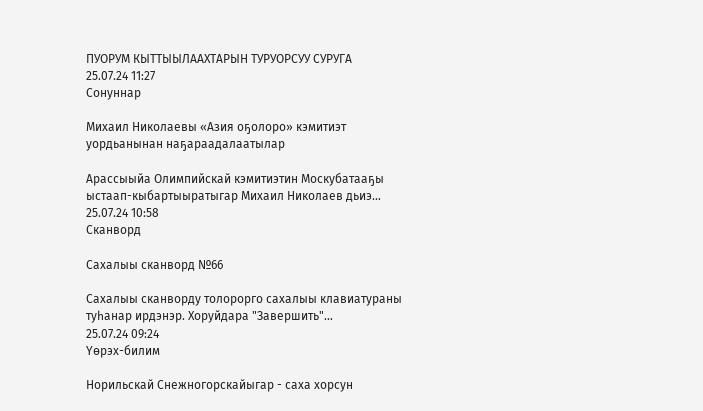ПУОРУМ КЫТТЫЫЛААХТАРЫН ТУРУОРСУУ СУРУГА
25.07.24 11:27
Сонуннар

Михаил Николаевы «Азия оҕолоро» кэмитиэт уордьанынан наҕараадалаатылар

Арассыыйа Олимпийскай кэмитиэтин Москубатааҕы ыстаап-кыбартыыратыгар Михаил Николаев дьиэ…
25.07.24 10:58
Сканворд

Сахалыы сканворд №66

Сахалыы сканворду толорорго сахалыы клавиатураны туһанар ирдэнэр. Хоруйдара "Завершить"…
25.07.24 09:24
Үөрэх-билим

Норильскай Снежногорскайыгар - саха хорсун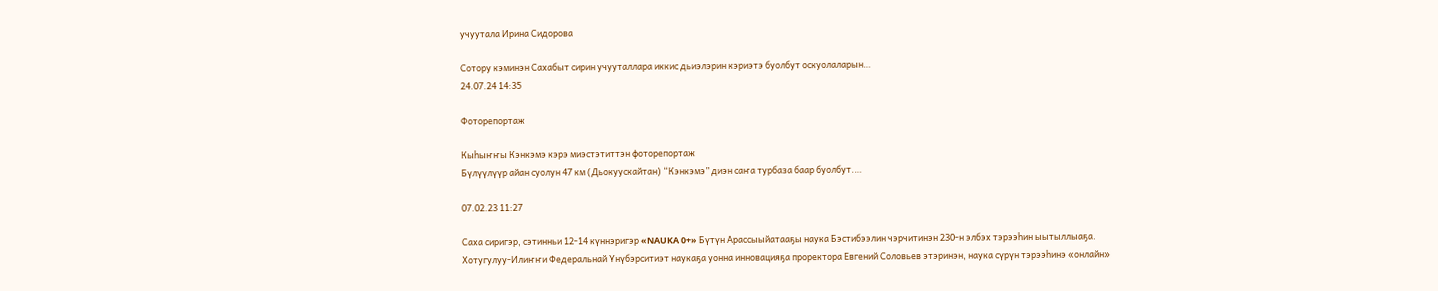учуутала Ирина Сидорова

Сотору кэминэн Сахабыт сирин учууталлара иккис дьиэлэрин кэриэтэ буолбут оскуолаларын…
24.07.24 14:35

Фоторепортаж

Кыһыҥҥы Кэнкэмэ кэрэ миэстэтиттэн фоторепортаж
Бүлүүлүүр айан суолун 47 км (Дьокуускайтан) “Кэнкэмэ” диэн саҥа турбаза баар буолбут.…

07.02.23 11:27

Саха сиригэр, сэтинньи 12-14 күннэригэр «NAUKA 0+» Бүтүн Арассыыйатааҕы наука Бэстибээлин чэрчитинэн 230-н элбэх тэрээһин ыытыллыаҕа. Хотугулуу-Илиҥҥи Федеральнай Үнүбэрситиэт наукаҕа уонна инновацияҕа проректора Евгений Соловьев этэринэн, наука сүрүн тэрээһинэ «онлайн»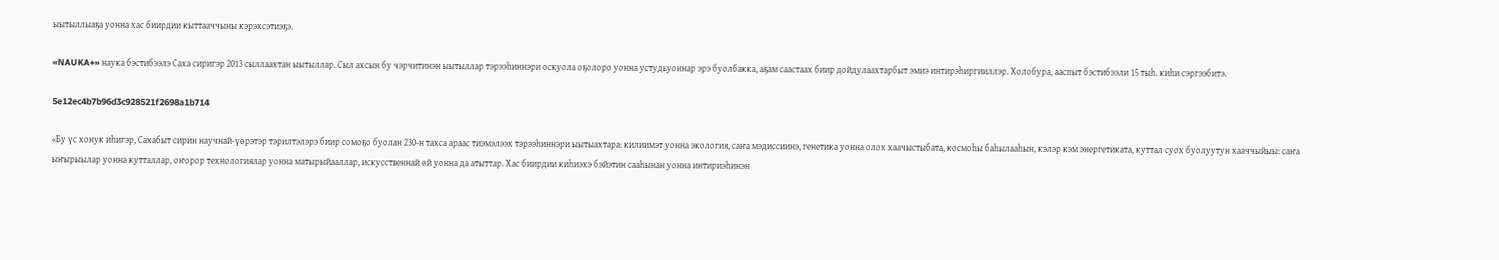ыытыллыаҕа уонна хас биирдии кыттааччыны кэрэхсэтиэҕэ.

«NAUKA+» наука бэстибээлэ Саха сиригэр 2013 сыллаахтан ыытыллар. Сыл ахсын бу чэрчитинэн ыытыллар тэрээһиннэри оскуола оҕолоро уонна устудьуоннар эрэ буолбакка, аҕам саастаах биир дойдулаахтарбыт эмиэ интирэһиргииллэр. Холобура, ааспыт бэстибээли 15 тыһ. киһи сэргээбитэ.

5e12ec4b7b96d3c928521f2698a1b714

«Бу үс хонук иһигэр, Сахабыт сирин научнай-үөрэтэр тэрилтэлэрэ биир сомоҕо буолан 230-н тахса араас тиэмэлээх тэрээһиннэри ыытыахтара: килиимэт уонна экология, саҥа мэдиссиинэ, генетика уонна олох хаачыстыбата, космоһы баһылааһын, кэлэр кэм энергетиката, куттал суох буолуутун хааччыйыы: саҥа ыҥырыылар уонна кутталлар, оҥорор технологиялар уонна матырыйааллар, искусственнай өй уонна да атыттар. Хас биирдии киһиэхэ бэйэтин сааһынан уонна интириэһинэн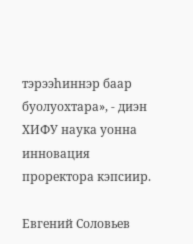тэрээһиннэр баар буолуохтара», - диэн ХИФУ наука уонна инновация проректора кэпсиир.

Евгений Соловьев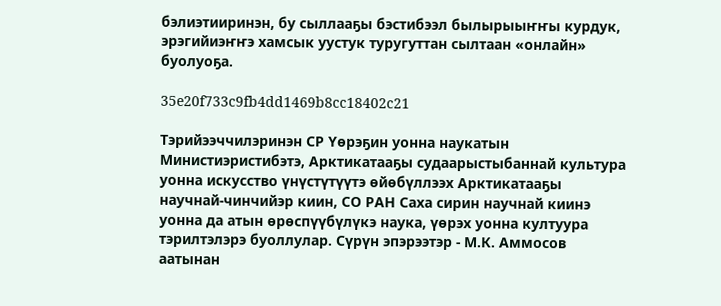бэлиэтииринэн, бу сыллааҕы бэстибээл былырыыҥҥы курдук, эрэгийиэҥҥэ хамсык уустук туругуттан сылтаан «онлайн» буолуоҕа.

35e20f733c9fb4dd1469b8cc18402c21

Тэрийээччилэринэн СР Үөрэҕин уонна наукатын Министиэристибэтэ, Арктикатааҕы судаарыстыбаннай культура уонна искусство үнүстүтүүтэ өйөбүллээх Арктикатааҕы научнай-чинчийэр киин, СО РАН Саха сирин научнай киинэ уонна да атын өрөспүүбүлүкэ наука, үөрэх уонна култуура тэрилтэлэрэ буоллулар. Сүрүн эпэрээтэр - М.К. Аммосов аатынан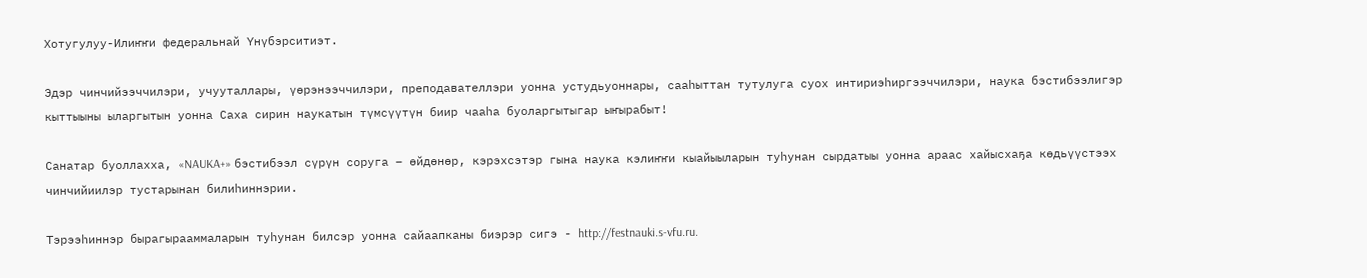Хотугулуу-Илиҥҥи федеральнай Үнүбэрситиэт.

Эдэр чинчийээччилэри, учууталлары, үөрэнээччилэри, преподавателлэри уонна устудьуоннары, сааһыттан тутулуга суох интириэһиргээччилэри, наука бэстибээлигэр кыттыыны ыларгытын уонна Саха сирин наукатын түмсүүтүн биир чааһа буоларгытыгар ыҥырабыт!

Санатар буоллахха, «NAUKA+» бэстибээл сүрүн соруга – өйдөнөр, кэрэхсэтэр гына наука кэлиҥҥи кыайыыларын туһунан сырдатыы уонна араас хайысхаҕа көдьүүстээх чинчийиилэр тустарынан билиһиннэрии.

Тэрээһиннэр бырагырааммаларын туһунан билсэр уонна сайаапканы биэрэр сигэ - http://festnauki.s-vfu.ru.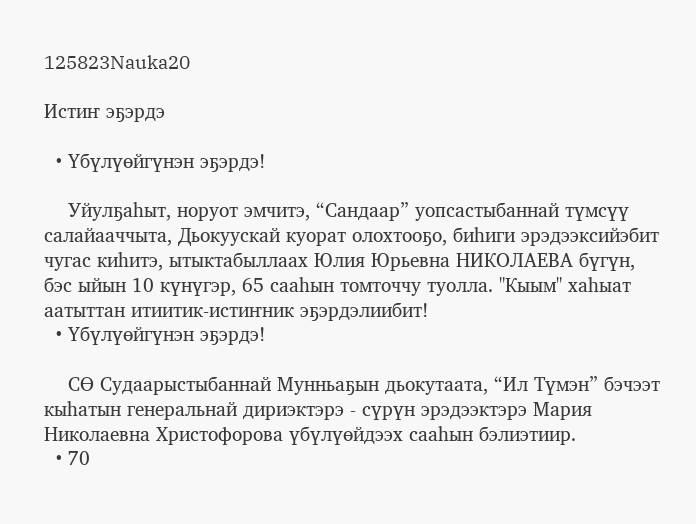125823Nauka20

Истиҥ эҕэрдэ

  • Үбүлүөйгүнэн эҕэрдэ!

    Уйулҕаһыт, норуот эмчитэ, “Сандаар” уопсастыбаннай түмсүү салайааччыта, Дьокуускай куорат олохтооҕо, биһиги эрэдээксийэбит чугас киһитэ, ытыктабыллаах Юлия Юрьевна НИКОЛАЕВА бүгүн, бэс ыйын 10 күнүгэр, 65 сааһын томточчу туолла. "Кыым" хаһыат аатыттан итиитик-истиҥник эҕэрдэлиибит!
  • Үбүлүөйгүнэн эҕэрдэ!

    СӨ Судаарыстыбаннай Мунньаҕын дьокутаата, “Ил Түмэн” бэчээт кыһатын генеральнай дириэктэрэ - сүрүн эрэдээктэрэ Мария Николаевна Христофорова үбүлүөйдээх сааһын бэлиэтиир.
  • 70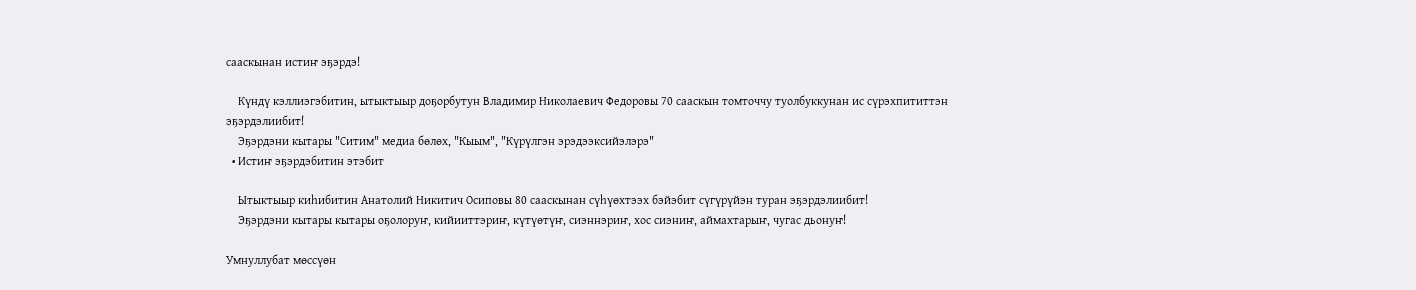сааскынан истиҥ эҕэрдэ!

    Күндү кэллиэгэбитин, ытыктыыр доҕорбутун Владимир Николаевич Федоровы 70 сааскын томточчу туолбуккунан ис сүрэхпититтэн эҕэрдэлиибит!
    Эҕэрдэни кытары "Ситим" медиа бөлөх, "Кыым", "Күрүлгэн эрэдээксийэлэрэ"
  • Истиҥ эҕэрдэбитин этэбит

    Ытыктыыр киһибитин Анатолий Никитич Осиповы 80 сааскынан сүһүөхтээх бэйэбит сүгүрүйэн туран эҕэрдэлиибит!
    Эҕэрдэни кытары кытары оҕолоруҥ, кийииттэриҥ, күтүөтүҥ, сиэннэриҥ, хос сиэниҥ, аймахтарыҥ, чугас дьонуҥ!

Умнуллубат мөссүөн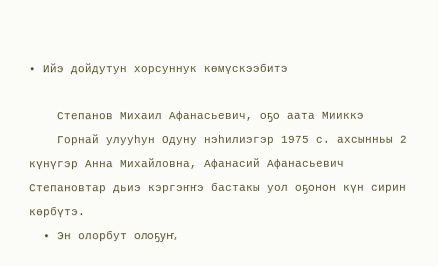• Ийэ дойдутун хорсуннук көмүскээбитэ

    Степанов Михаил Афанасьевич, оҕо аата Мииккэ
    Горнай улууһун Одуну нэһилиэгэр 1975 с. ахсынньы 2 күнүгэр Анна Михайловна, Афанасий Афанасьевич Степановтар дьиэ кэргэҥҥэ бастакы уол оҕонон күн сирин көрбүтэ.
  • Эн олорбут олоҕуҥ,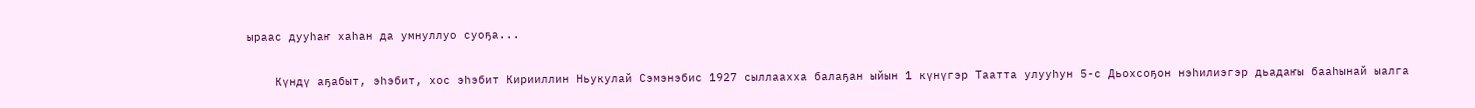ыраас дууһаҥ хаһан да умнуллуо суоҕа...

    Күндү аҕабыт, эһэбит, хос эһэбит Кирииллин Ньукулай Сэмэнэбис 1927 сыллаахха балаҕан ыйын 1 күнүгэр Таатта улууһун 5-с Дьохсоҕон нэһилиэгэр дьадаҥы бааһынай ыалга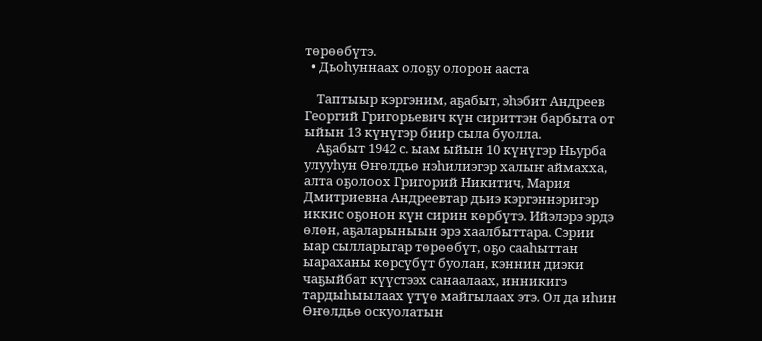төрөөбүтэ.
  • Дьоһуннаах олоҕу олорон ааста

    Таптыыр кэргэним, аҕабыт, эһэбит Андреев Георгий Григорьевич күн сириттэн барбыта от ыйын 13 күнүгэр биир сыла буолла.
    Аҕабыт 1942 с. ыам ыйын 10 күнүгэр Ньурба улууһун Өҥөлдьө нэһилиэгэр халыҥ аймахха, алта оҕолоох Григорий Никитич, Мария Дмитриевна Андреевтар дьиэ кэргэннэригэр иккис оҕонон күн сирин көрбүтэ. Ийэлэрэ эрдэ өлөн, аҕаларыныын эрэ хаалбыттара. Сэрии ыар сылларыгар төрөөбүт, оҕо сааһыттан ыараханы көрсүбүт буолан, кэннин диэки чаҕыйбат күүстээх санаалаах, инникигэ тардыһыылаах үтүө майгылаах этэ. Ол да иһин Өҥөлдьө оскуолатын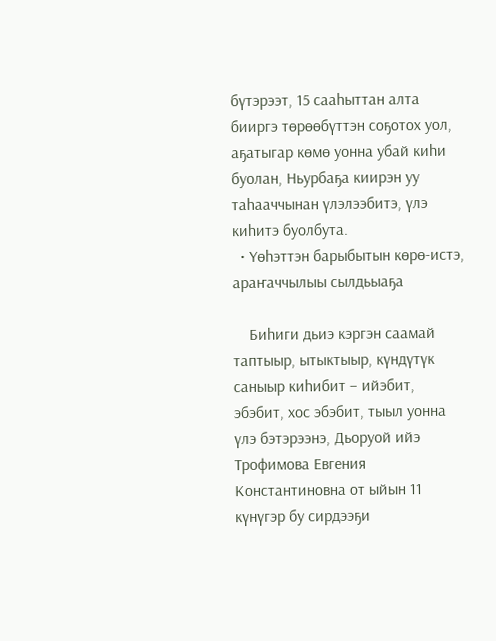бүтэрээт, 15 сааһыттан алта бииргэ төрөөбүттэн соҕотох уол, аҕатыгар көмө уонна убай киһи буолан, Ньурбаҕа киирэн уу таһааччынан үлэлээбитэ, үлэ киһитэ буолбута.
  • Үөһэттэн барыбытын көрө-истэ, араҥаччылыы сылдьыаҕа

    Биһиги дьиэ кэргэн саамай таптыыр, ытыктыыр, күндүтүк саныыр киһибит – ийэбит, эбэбит, хос эбэбит, тыыл уонна үлэ бэтэрээнэ, Дьоруой ийэ Трофимова Евгения Константиновна от ыйын 11 күнүгэр бу сирдээҕи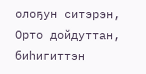олоҕун ситэрэн, Орто дойдуттан, биһигиттэн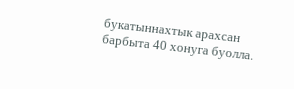букатыннахтык арахсан барбыта 40 хонуга буолла.